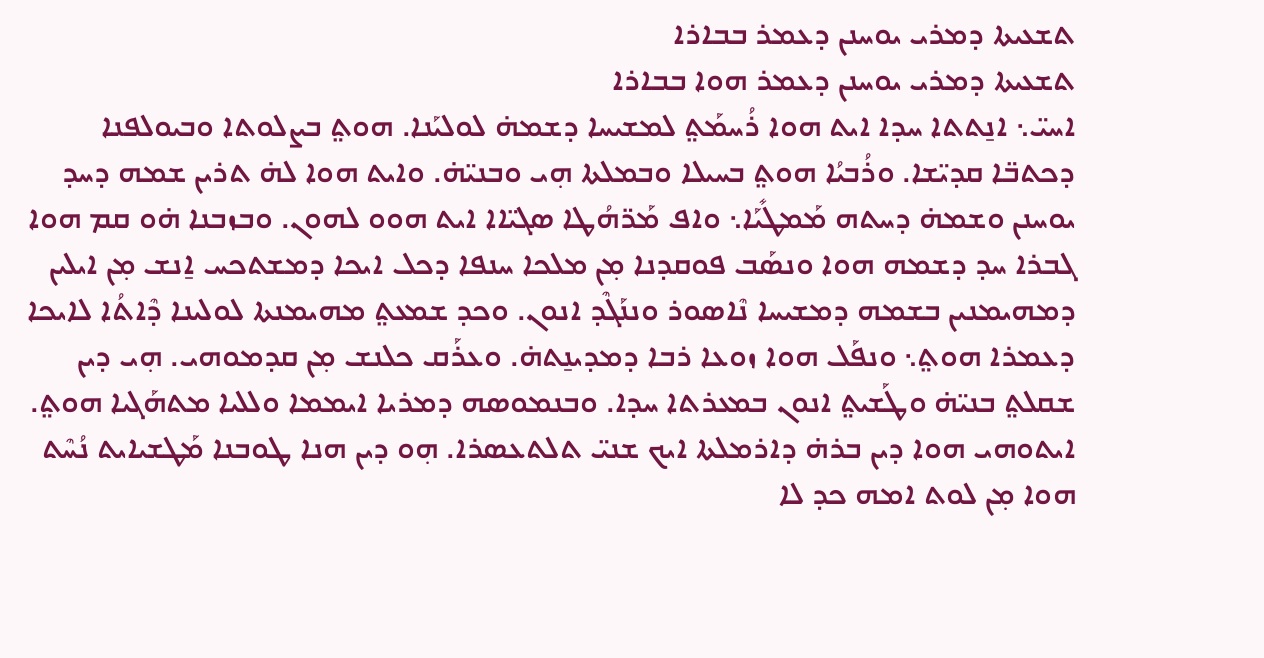ܬܫܥܝܬܐ ܕܡܪܝ ܝܘܚܢܢ ܕܥܡܪ ܒܒܐܪܐ
ܬܫܥܝܬܐ ܕܡܪܝ ܝܘܚܢܢ ܕܥܡܪ ܗܘܐ ܒܒܐܪܐ
ܐܚܝ̈܆ ܐܢ̱ܬܬܐ ܚܕܐ ܐܝܬ ܗܘܐ ܪܳܚܡܰܬ݀ ܠܡܫܝܚܐ ܕܫܡܗ̇ ܠܘܠܝܰܢܐ. ܗܘܬ݀ ܒܨܠܘܬܐ ܘܒܝܘܠܦܢܐ ܕܟܬܒ̈ܐ ܩܕܝ̈ܫܐ. ܘܪܳܒܝܳܐ ܗܘܬ݀ ܒܚܝܠܐ ܘܒܡܠܬܐ ܗ݂ܝ ܘܒܢܝ̈ܗ̇. ܘܐܝܬ ܗܘܐ ܠܗ̇ ܬܪܝܢ ܫܡܗ ܕܚܕ ܝܘܚܢܢ ܘܫܡܗ̇ ܕܚܬܗ ܡܰܡܛܺܝܰܐ܆ ܘܐܦ ܡܰܪ̈ܗܳܛܐ ܣܓܝ̈ܐܐ ܐܝܬ ܗܘܘ ܠܗܘܢ. ܘܒܙܒܢܐ ܗ̇ܘ ܩܡ ܗܘܐ ܓܒܪܐ ܚܕ ܕܫܡܗ ܗܘܐ ܘܢܣܰܒ ܦܘܩܕܢܐ ܡ݂ܢ ܡܠܟܐ ܚܢܦܐ ܕܟܠ ܐܝܟܐ ܕܡܫܬܟܚ ܐ̱ܢܫ ܡ݂ܢ ܐܝܠܝܢ ܕܡܗܝܡܢܝܢ ܒܫܡܗ ܕܡܫܝܚܐ ܢܶܐܣܘܪ ܘܢܢܰܓܶܕ ܐܢܘܢ. ܘܟܕ ܫܡܥܬ݀ ܡܗܝܡܢܬܐ ܠܘܠܝܢܐ ܕܶܐܬܳܐ ܠܐܝܟܐ ܕܥܡܪܐ ܗܘܬ݀܆ ܘܢܦܰܠ ܗܘܐ ܙܘܥܐ ܪܒܐ ܕܡܕܝܢ̱ܬܗ̇. ܘܥܪܰܩ ܟܠܢܫ ܡ݂ܢ ܩܕܡܘܗܝ. ܗ݂ܝ ܕܝܢ ܫܩܠܬ݀ ܒܢܝ̈ܗ̇ ܘܛܰܫܝܬ݀ ܐܢܘܢ ܒܡܥܪܬܐ ܚܕܐ. ܘܒܢܡܘܣܗ ܕܡܪܝܐ ܐܝܡܡܐ ܘܠܠܝܐ ܡܬܗܰܓܝܐ ܗܘܬ݀. ܐܝܬܘܗܝ ܗܘܐ ܕܝܢ ܒܪܗ̇ ܕܐܪܡܠܬܐ ܐܝܟ ܫܢܝ̈ ܬܠܬܥܣܪܐ. ܗ݂ܘ ܕܝܢ ܗܢܐ ܛܘܒܢܐ ܡܰܛܫܝܐܝܬ ܢܳܚܶܬ ܗܘܐ ܡ݂ܢ ܠܘܬ ܐܡܗ ܟܕ ܠܐ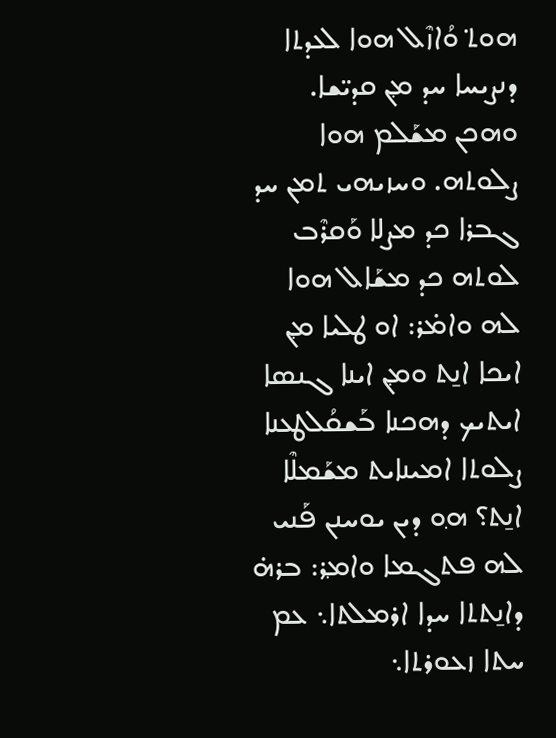ܗܘܬ݀ ܘܳܐܙܶܠ ܗܘܐ ܠܥܕܬܐ ܕܢܨܝܚܐ ܚܕ ܡ݂ܢ ܩܕܝ̈ܫܐ. ܘܗܟܢ ܡܫܰܠܡ ܗܘܐ ܨܠܘܬܗ. ܘܚܙܝܗܝ ܬܡܢ ܚܕ ܓܒܪܐ ܟܕ ܡܨܠܐ ܘܰܩܪܶܒ ܠܘܬܗ ܟܕ ܡܫܰܐܠ ܗܘܐ ܠܗ ܘܐܡ̇ܪ: ܐܘ ܛܠܝܐ ܡ݂ܢ ܐܝܟܐ ܐܢ̱ܬ ܘܡ݂ܢ ܐܝܢܐ ܓܢܣܐ ܐܝܬܝܟ ܕܗܟܢܐ ܒܰܫܩܳܠܛܥܢܐ ܨܠܘܬܐ ܐܡܝܢܐܝܬ ܡܫܰܡܠܶܐ ܐܢ̱ܬ؟ ܗ݂ܘ ܕܝܢ ܝܘܚܢܢ ܦܰܢܝ ܠܗ ܦܬܓܡܐ ܘܐܡ݂ܪ: ܒܪܗ̇ ܕܐܢ̱ܬܬܐ ܚܕܐ ܐܪܡܠܬܐ܆ ܥܡ ܚܬܐ ܙܥܘܪܬܐ܆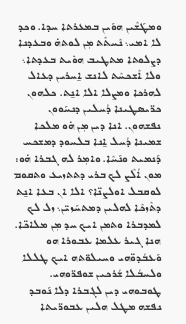ܘܡܛܰܫܶܝܢ ܗܘܰܝܢ ܒܡܥܪܬܐ ܚܕܐ. ܘܟܕ ܠܐ ܐܡܝ܆ ܢܶܚܬܶܬ ܡ݂ܢ ܠܘܬܗ̇ ܘܒܥܕܢܐ ܕܨܠܘܬܐ ܡܬܛܝܒ ܗܘܺܝܬ ܒܥܕܬܐ܆ ܘܠܐ ܐܶܫܟܚܶܬ ܠܐܢܫ ܐ̱ܚܪܝܢ ܕܥܐܠ ܠܗܪܟܐ ܘܡܨܠܐ ܐܠܐ ܐܢ̱ܬ. ܟܠܗܘܢ ܟܪ̈ܝܣܛܝܢܐ ܕܳܚܠܝܢ ܕܢܚܰܘܘܢ ܢܦܫܗܘܢ. ܐܢܐ ܕܝܢ ܡ݂ܢ ܗ̇ܘ ܡܠܟܐ ܫܡܝܢܐ ܕܳܚܠ ܐ̱ܢܐ ܒܠܚܘܕ ܕܡܫܟܚ ܕܰܢܡܝܬ ܘܢܰܚܶܐ. ܘܐܡ݂ܪ ܠܗ ܓܒܪܐ ܗ̇ܘ: ܡܘܢ ܐܳܠܶܨ ܠܟ ܒܪܝ ܕܬܬܙܝܥ ܘܬܩܘܡ ܠܘܩܒܠ ܐܘܠܨܢ̈ܐ؟ ܐܠܐ ܐܢ ܒܥܐ ܐܢ̱ܬ ܕܬܶܙܟܶܐ ܠܗܠܝܢ ܕܡܬܚܰܙܝ̈ܢ܆ ܙܠ ܠܟ ܠܡܕܒܪܐ ܘܬܡܢ ܐܝܟ ܚܕ ܡ݂ܢ ܡܠܐܟ̈ܐ. ܗܢܐ ܓܝܪ ܥܠܡܐ ܥܒܘܪܐ ܗܘ ܘܰܥܒܳܕܘ̈ܗܝ ܘܚܝܠܘ̈ܬܗ ܐܝܟ ܛܠܠܐ ܘܠܚܒܳܠܐ ܫܳܪܟܝܢ ܫܘܦܪ̈ܘܗܝ. ܛܘܒܘܗܝ ܕܝܢ ܠܓܒܪܐ ܕܠܐ ܢܰܘܒܕ ܢܦܫܗ ܡܛܠ ܗܠܝܢ ܥܒܘܪ̈ܝܬܐ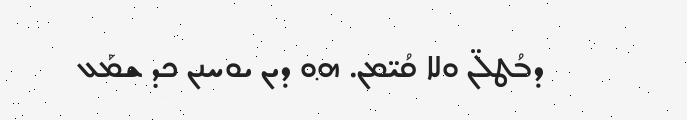ܕܒܳܛܠ̈ܢ ܘܠܐ ܩܳܝ̈ܡܢ. ܗ݂ܘ ܕܝܢ ܝܘܚܢܢ ܟܕ ܫܡܰܥ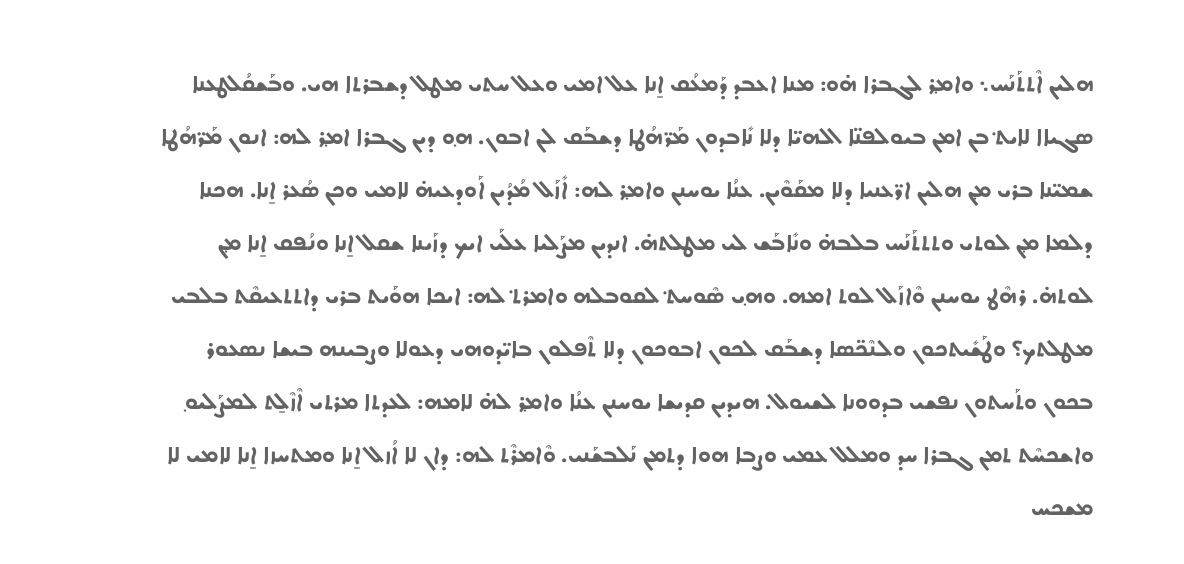ܗܠܝܢ ܐܶܬܬܰܢܰܚ܆ ܘܐܡ݂ܪ ܠܓܒܪܐ ܗ̇ܘ: ܡܢܐ ܐܥܒܕ ܕܰܡܥܳܩ ܐ̱ܢܐ ܥܠ ܐܡܝ ܘܥܠ ܚܬܝ ܡܛܠ ܕܫܒܪܬܐ ܗܝ. ܘܒܰܫܩܳܠܛܥܢܐ ܣܓܝܐܐ ܠܐܝܬ݀ ܒܢ ܐܡܢ ܒܝܘܠܦܢ̈ܐ ܐܠܗܝ̈ܐ ܕܠܐ ܢܺܐܒܕܘܢ ܡܰܪ̈ܗܳܛܐ ܕܫܒܰܩ ܠܢ ܐܒܘܢ. ܗ݂ܘ ܕܝܢ ܓܒܪܐ ܐܡ݂ܪ ܠܗ: ܐܢܘܢ ܡܰܪ̈ܗܳܛܐ ܫܡܝ̈ܢܐ ܒܪܝ ܡ݂ܢ ܗܠܝܢ ܐܪ̈ܥܢܝܐ ܕܠܐ ܡܩܰܘܶܝܢ. ܥܢܳܐ ܝܘܚܢܢ ܘܐܡ݂ܪ ܠܗ: ܐܺܙܰܠ ܡܳܕܳܝܢ ܐܰܘܕܥܝܗ̇ ܠܐܡܝ ܘܟܢ ܣܳܥܪ ܐ̱ܢܐ. ܗܟܢܐ ܕܠܡܐ ܡ݂ܢ ܠܘܬܝ ܘܬܬܬܰܢܰܚ ܒܠܒܗ̇ ܘܢܺܐܒܰܫ ܠܝ ܡܛܠܬܗ̇. ܐܢܕܝܢ ܡܨܰܠܝܐ ܥܠܰܝ ܐܝܟ ܕܙܰܝܢܐ ܫܩܠ ܐ̱ܢܐ ܘܢܳܦܩ ܐ̱ܢܐ ܡ݂ܢ ܠܘܬܗ̇. ܪܗܶܛ ܝܘܚܢܢ ܘܶܐܙܰܠ ܠܘܬ ܐܡܗ. ܘܗ݂ܝ ܣܶܘܚܬ݀ ܠܩܘܒܠܗ ܘܐܡܪܬ݀ ܠܗ: ܐܝܟܐ ܗܘܰܝܬ ܒܪܝ ܕܐܬܬܥܝܩܶܬ ܒܠܒܝ ܡܛܠܬܟ؟ ܘܛܰܫܺܝܬܟܘܢ ܘܠܢܶܟ̈ܣܐ ܕܫܒܰܩ ܠܟܘܢ ܐܒܘܟܘܢ ܕܠܐ ܬܶܦܠܘܢ ܒܐܝ̈ܕܘܗܝ ܕܥܘܠܐ ܘܨܒܝܢܗ ܒܝܫܐ ܢܣܥܘܪ ܒܟܘܢ ܘܬܰܚܬܘܢ ܢܦܫܝ ܒܕܘܘܢܐ ܠܫܝܘܠ. ܗܝܕܝܢ ܩܕܝܫܐ ܝܘܚܢܢ ܥܢܳܐ ܘܐܡ݂ܪ ܠܗ̇ ܠܐܡܗ: ܠܥܕܬܐ ܡܪܬܝ ܐܶܙܶܠ̱ܬ ܠܡܨܰܠܝܘ݂ ܘܐܫܟܚܶܬ ܬܡܢ ܓܒܪܐ ܚܕ ܘܡܠܠ ܥܡܝ ܘܨܒܐ ܗܘܐ ܕܬܡܢ ܢܰܠܒܫܰܢܝ. ܘܶܐܡܪܶܬ ܠܗ: ܕܐܢ ܠܐ ܐܳܙܠ ܐ̱ܢܐ ܘܡܬܚܙܐ ܐ̱ܢܐ ܠܐܡܝ ܠܐ ܡܫܟܚ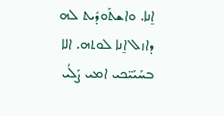ܐ̱ܢܐ. ܘܐܫܬܰܘܕܺܝܬ ܠܗ ܕܐܙܠ ܐ̱ܢܐ ܠܘܬܗ. ܐܠܐ ܒܚܰܝܰܝ̈ܟܝ ܐܡܝ ܨܰܠܳܝ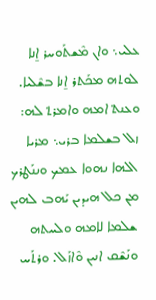ܥܠܝ܆ ܘܐܢ ܡܶܫܬܰܘܚܪ ܐ̱ܢܐ ܠܘܬܗ ܡܟܰܬܪ ܐ̱ܢܐ ܒܫܶܠܝܐ. ܘܥܢܬ݀ ܐܡܗ ܘܐܡܪܬ݀ ܠܗ: ܙܠ ܒܫܠܡܐ ܒܪܝ܆ ܡܪܝܐ ܐܠܗܐ ܢܗܘܐ ܥܡܟ ܘܢܢܰܛܪܟ ܡ݂ܢ ܟܠ ܗܝܕܝܢ ܝܰܗܒ ܠܗܝܢ ܫܠܡܐ ܠܐܡܗ ܘܠܚܬܗ ܘܢܰܫܶܩ ܐܢܝܢ ܘܶܐܙܰܠ. ܘܪܬܰܚ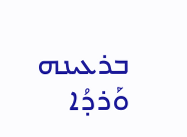ܒܪܥܝܢܗ ܘܰܪܕܳܐ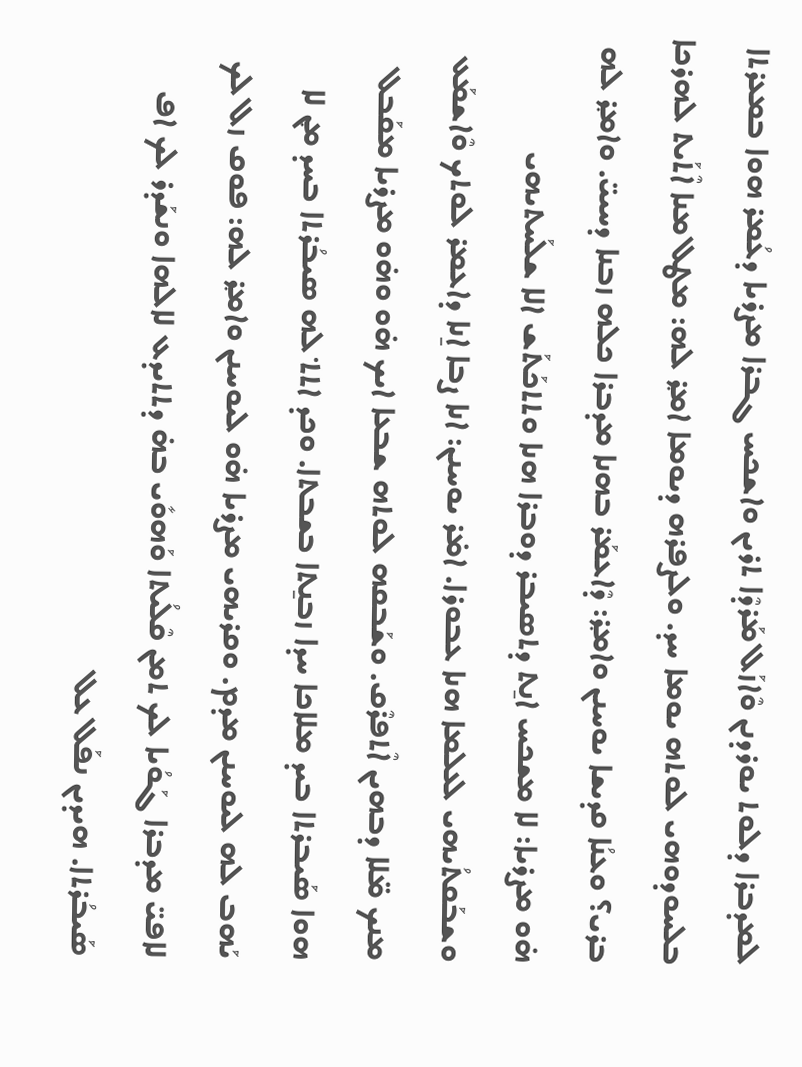ܠܡܕܒܪܐ ܕܠܘܬ ܝܘܪܕܢܢ ܘܶܐܙܰܠ ܡܰܪܕܶܐ ܬܪܝܢ ܘܐܫܟܚ ܓܒܪܐ ܡܨܪܝܐ ܕܥܳܡܪ ܗܘܐ ܒܡܥܪܬܐ ܒܠܚܘܕܘܗܝ ܠܘܬܗ ܝܘܡܐ ܚܕ. ܘܠܨܦܪܗ ܕܝܘܡܐ ܐܡ݂ܪ ܠܗ: ܡܛܠ ܡܢܐ ܐܶܬܰܝܬ ܠܗܪܟܐ ܒܪܝ؟ ܘܥܢܳܐ ܩܕܝܫܐ ܝܘܚܢܢ ܘܐܡ݂ܪ: ܕܶܐܥܡܰܪ ܒܗܢܐ ܡܕܒܪܐ ܟܠܗ ܙܒܢܐ ܕܚܝܝ̈. ܘܐܡ݂ܪ ܠܗ ܗ̇ܘ ܡܨܪܝܐ: ܠܐ ܡܫܟܚ ܐܢ̱ܬ ܕܬܣܝܒܪ ܕܘܒܪܐ ܗܢܐ ܘܬܬܟܰܬܰܫ ܐܠܐ ܫܠܰܚܬܝܗܝ ܘܫܒܰܩܬܳܝܗܝ ܠܥܠܡܐ ܗܢܐ ܥܒܘܪܐ. ܐܡ̇ܪ ܝܘܚܢܢ: ܐܢܐ ܨܒܐ ܐ̱ܢܐ ܕܐܥܡܪ ܠܘܬܟ ܘܶܐܫܡܰܥ ܡܢܟ ܡ̈ܠܐ ܕܒܗܝܢ ܐܶܬܦܪܶܩ. ܘܫܰܒܩܗ ܠܘܬܗ ܫܒܥܐ ܐܝܟ ܗ̇ܘ ܘܗ̇ܘ ܡܨܪܝܐ ܡܩܰܒܠ ܗܘܐ ܣܰܝܒܪܬܐ ܒܝܕ ܡܠܐܟܐ ܚܕܐ ܙܒܢ̱ܬܐ ܒܫܒܬܐ. ܘܟܕ ܐܬܬ݀ ܠܗ ܣܝܒܳܪܬܐ ܒܚܕ ܡ݂ܢ ܠܐ ܝܰܗܒ ܠܗ ܠܝܘܚܢܢ ܡܕܡ. ܘܩܪܝܗܝ ܡܨܪܝܐ ܗ̇ܘ ܠܝܘܚܢܢ ܘܐܡ݂ܪ ܠܗ: ܦܘܩ ܙܠ ܠܟ ܠܐܦܝ̈ ܡܕܒܪܐ ܓܰܘܳܝܐ ܠܟ ܬܡܢ ܩܶܠܳܝܬܐ ܘܰܗܘܺܝ ܒܗ̇ ܕܬܬܝܕܥ ܠܐܠܗܐ ܘܢܫܰܕܪ ܠܟ ܐܦ ܣܰܝܒܳܪܬܐ. ܗܝܕܝܢ ܢܦܰܠ ܥܠ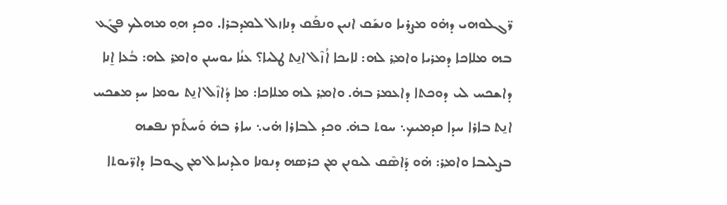ܪ̈ܓܠܘܗܝ ܕܗ̇ܘ ܡܨܪܝܐ ܘܢܫܰܩ ܐܢܝܢ ܘܢܦܰܩ ܕܢܐܙܠ ܠܡܕܒܪܐ. ܘܟܕ ܗ݂ܘ ܡܗܠܟ ܦܓܰܥ ܒܗ ܡܠܐܟܐ ܕܡܪܝܐ ܘܐܡ݂ܪ ܠܗ: ܠܐܝܟܐ ܐܳܙܶܠ ܐܢ̱ܬ ܛܠܝܐ؟ ܥܢܳܐ ܝܘܚܢܢ ܘܐܡ݂ܪ ܠܗ: ܒܳܥܐ ܐ̱ܢܐ ܕܐܫܟܚ ܠܝ ܕܘܟܬܐ ܕܐܥܡܪ ܒܗ̇. ܘܐܡ݂ܪ ܠܗ ܡܠܐܟܐ: ܡܐ ܕܳܐܙܶܠ ܐܢ̱ܬ ܝܘܡܐ ܚܕ ܡܫܟܚ ܐܢ̱ܬ ܒܐܪܐ ܚܕܐ ܩܕܡܝܟ܆ ܚܘܬ ܒܗ̇. ܘܟܕ ܠܒܐܪܐ ܗ̇ܝ܆ ܚܐܪ ܒܗ̇ ܘܰܚܬܰܡ ܢܦܫܗ ܒܨܠܝܒܐ ܘܐܡ݂ܪ: ܗ̇ܘ ܕܰܐܣܶܩ ܠܝܘܢܢ ܡ݂ܢ ܟܪܣܗ ܕܢܘܢܐ ܘܠܕܢܝܐܠ ܡ݂ܢ ܓܘܒܐ ܕܐܪ̈ܝܘܬܐ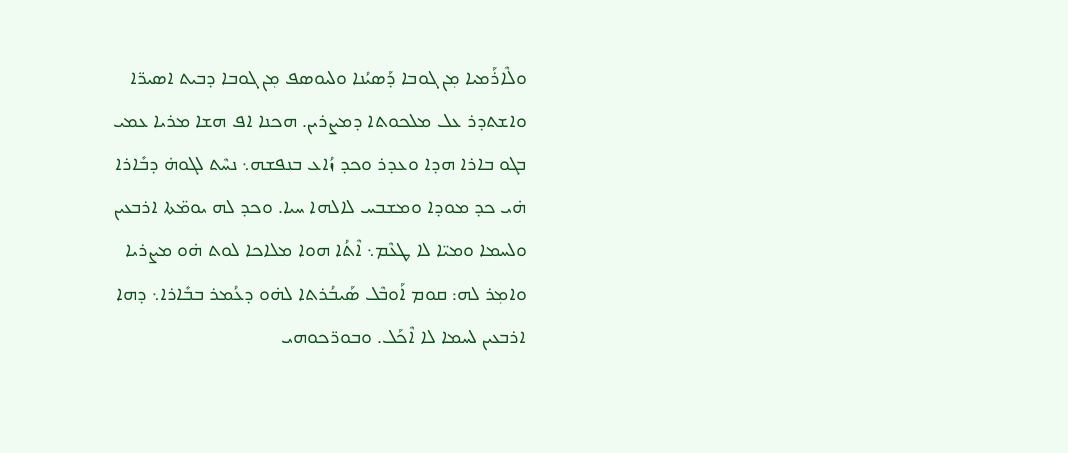ܘܠܶܐܪܰܡܝܐ ܡ݂ܢ ܓܘܒܐ ܕܰܣܝܳܢܐ ܘܠܝܘܣܦ ܡ݂ܢ ܓܘܒܐ ܕܒܝܬ ܐܣܝܪ̈ܐ ܘܐܫܬܕܪ ܥܠ ܡܠܟܘܬܐ ܕܡܨܪܝܢ. ܗܟܢܐ ܐܦ ܗܫܐ ܡܪܝܐ ܥܡܝ ܒܓܘ ܒܐܪܐ ܗܕܐ ܘܥܕܪ ܘܟܕ ܙܳܐܥ ܒܢܦܫܗ܆ ܢܚܶܬ ܠܓܘܗ̇ ܕܒܺܐܪܐ ܗ̇ܝ ܟܕ ܡܘܕܐ ܘܡܫܒܚ ܠܐܠܗܐ ܚܝܐ. ܘܟܕ ܠܗ ܝܘܡ̈ܬܐ ܐܪܒܥܝܢ ܘܠܚܡܐ ܘܡܝ̈ܐ ܠܐ ܛܥܶܡ܆ ܐܶܬܳܐ ܗܘܐ ܡܠܐܟܐ ܠܘܬ ܗ̇ܘ ܡܨܪܝܐ ܘܐܡ݂ܪ ܠܗ: ܩܘܡ ܐܰܘܒܶܠ ܣܰܝܒܳܪܬܐ ܠܗ̇ܘ ܕܥܳܡܪ ܒܒܺܐܪܐ܆ ܕܗܐ ܐܪܒܥܝܢ ܠܚܡܐ ܠܐ ܐܶܟܰܠ. ܘܒܘܪ̈ܟܘܗܝ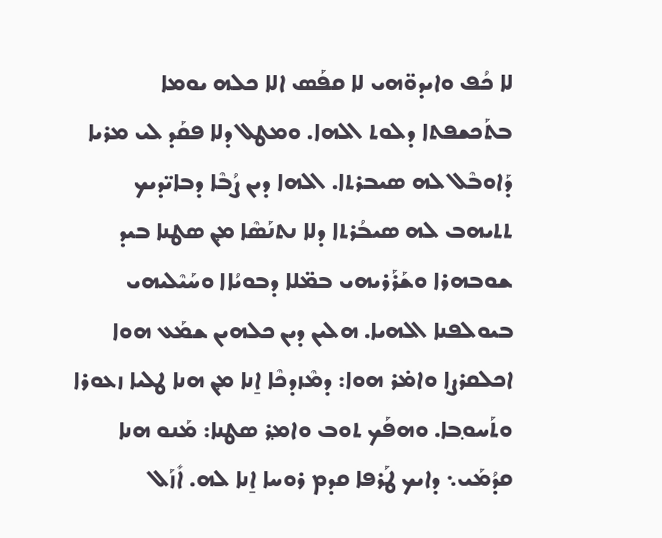ܠܐ ܟܳܦ ܘܐܝܕܘ̈ܗܝ ܠܐ ܩܦܰܣ ܐܠܐ ܟܠܗ ܝܘܡܐ ܒܬܰܟܫܦܬܐ ܕܠܘܬ ܐܠܗܐ. ܘܡܛܠ ܕܠܐ ܦܩܰܕ ܠܝ ܡܪܝܐ ܕܰܐܘܒܶܠ ܠܗ ܣܝܒܪܬܐ. ܐܠܗܐ ܕܝܢ ܨܳܒܶܐ ܕܒܐܝ̈ܕܝܟ ܬܬܝܗܒ ܠܗ ܣܝܒܳܪܬܐ ܕܠܐ ܢܬܢܰܣܶܐ ܡ݂ܢ ܣܛܢܐ ܒܝܕ ܫܘܒܗܪܐ ܘܫܰܪܰܪܝܗܝ ܒܡ̈ܠܐ ܕܒܘܝܳܐܐ ܘܚܰܝܶܠܝܗܝ ܒܝܘܠܦܢܐ ܐܠܗܝܐ. ܗܠܝܢ ܕܝܢ ܟܠܗܝܢ ܫܡܰܥ ܗܘܐ ܐܟܠܩܪܨܐ ܘܐܡ̇ܪ ܗܘܐ: ܕܡܶܙܕܟܶܐ ܐ̱ܢܐ ܡ݂ܢ ܗܢܐ ܛܠܝܐ ܙܥܘܪܐ ܘܬܰܚܘ݂ܒܐ. ܘܗܦܰܟ ܬܘܒ ܘܐܡ݂ܪ ܣܛܢܐ: ܡܰܢܘ ܗܢܐ ܩܕܳܡܰܝ܆ ܕܐܝܟ ܛܰܪܦܐ ܩܕܡ ܪܘܚܐ ܐ̱ܢܐ ܠܗ. ܐܺܙܰܠ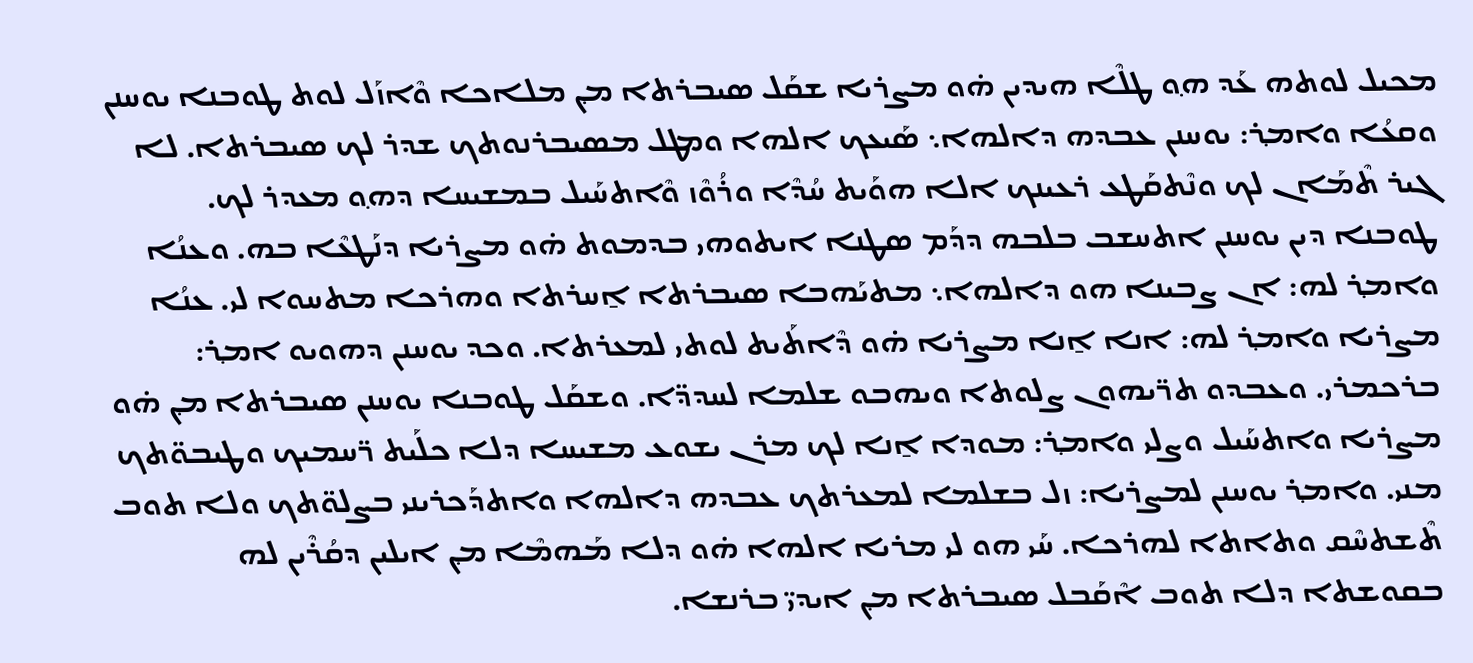ܡܟܝܠ ܠܘܬܗ ܥܰܕ ܗ݂ܘ ܛܠܶܐ ܗܝܕܝܢ ܗ̇ܘ ܡܨܪܝܐ ܫܩܰܠ ܣܝܒܪܬܐ ܡ݂ܢ ܡܠܐܟܐ ܘܶܐܙܰܠ ܠܘܬ ܛܘܒܢܐ ܝܘܚܢܢ ܘܩܥܳܐ ܘܐܡ݂ܪ: ܝܘܚܢܢ ܥܒܕܗ ܕܐܠܗܐ܆ ܣܰܝܥܟ ܐܠܗܐ ܘܡܛܠ ܡܣܝܒܪܢܘܬܟ ܫܕܪ ܠܟ ܣܝܒܪܬܐ. ܠܐ ܓܝܪ ܬܶܡܰܐܢ ܠܟ ܘܢܶܬܩܰܛܥ ܪܥܝܢܟ ܐܠܐ ܗܘܰܝܬ ܚܳܕܶܐ ܘܪܳܘܶܙ ܘܶܐܬܚܰܝܠ ܒܡܫܝܚܐ ܕܗ݂ܘ ܡܥܕܪ ܠܟ. ܛܘܒܢܐ ܕܝܢ ܝܘܚܢܢ ܐܬܚܫܒ ܒܠܒܗ ܕܕܰܡ ܣܛܢܐ ܐܝܬܘܗܝ ܒܕܡܘܬ ܗ̇ܘ ܡܨܪܝܐ ܕܢܰܛܥܶܐ ܒܗ. ܘܥܢܳܐ ܘܐܡ݂ܪ ܠܗ: ܐܢ ܨܒܝܢܐ ܗܘ ܕܐܠܗܐ܆ ܡܬܝܰܗܒܐ ܣܝܒܪܬܐ ܐ̱ܚܪܬܐ ܘܗܪܟܐ ܡܬܚܘܐ ܠܝ. ܥܢܳܐ ܡܨܪܝܐ ܘܐܡ݂ܪ ܠܗ: ܐܢܐ ܐ̱ܢܐ ܡܨܪܝܐ ܗ̇ܘ ܕܶܐܬܰܝܬ ܠܘܬܝ ܠܡܥܪܬܐ. ܘܟܕ ܝܘܚܢܢ ܕܗܘܝܘ ܐܡ݂ܪ: ܒܪܟܡܪܝ. ܘܥܒܕܘ ܬܪ̈ܝܗܘܢ ܨܠܘܬܐ ܘܝܗܒܘ ܫܠܡܐ ܠܚܕܕ̈ܐ. ܘܫܩܰܠ ܛܘܒܢܐ ܝܘܚܢܢ ܣܝܒܪܬܐ ܡ݂ܢ ܗ̇ܘ ܡܨܪܝܐ ܘܐܬܚܰܝܠ ܘܨܠܝ ܘܐܡ݂ܪ: ܡܘܕܐ ܐ̱ܢܐ ܠܟ ܡܪܢ ܝܫܘܥ ܡܫܝܚܐ ܕܠܐ ܟܠܰܝܬ ܪ̈ܚܡܝܟ ܘܛܝܒܘ̈ܬܟ ܡܢܝ. ܘܐܡ݂ܪ ܝܘܚܢܢ ܠܡܨܪܝܐ: ܙܠ ܒܫܠܡܐ ܠܡܥܪܬܟ ܥܒܕܗ ܕܐܠܗܐ ܘܐܬܕܰܟܪܝܢܝ ܒܨܠܘ̈ܬܟ ܘܠܐ ܬܘܒ ܬܶܫܬܚܶܩ ܘܬܐܬܐ ܠܗܪܟܐ. ܚܰܝ ܗܘ ܠܝ ܡܪܝܐ ܐܠܗܐ ܗ̇ܘ ܕܠܐ ܡܰܗܡܶܐ ܡ݂ܢ ܐܝܠܝܢ ܕܩܳܪܶܝܢ ܠܗ ܒܩܘܫܬܐ ܕܠܐ ܬܘܒ ܐܶܩܰܒܠ ܣܝܒܪܬܐ ܡ݂ܢ ܐܝܕܝ̈ ܒܪܢܫܐ.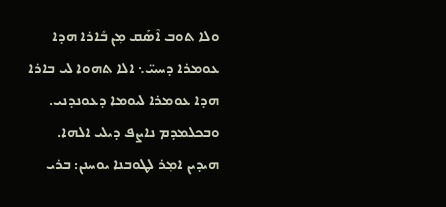ܘܠܐ ܬܘܒ ܐܶܣܰܩ ܡ݂ܢ ܒܺܐܪܐ ܗܕܐ ܥܘܡܪܐ ܕܚܝܝ̈܆ ܐܠܐ ܬܗܘܐ ܠܝ ܒܐܪܐ ܗܕܐ ܥܘܡܪܐ ܠܝܘܡܐ ܕܥܘܢܕܢܝ. ܘܒܟܠܡܕܡ ܢܐܨܦ ܕܝܠܝ ܐܠܗܐ. ܗܝܕܝܢ ܐܡ݂ܪ ܠܛܘܒܢܐ ܝܘܚܢܢ: ܒܪܝ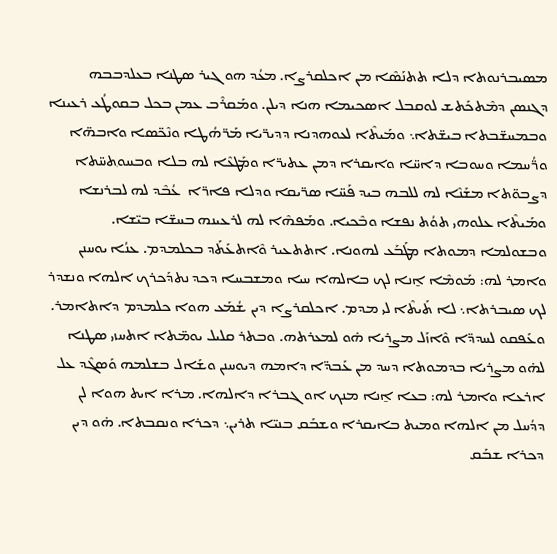ܡܣܝܒܪܢܘܬܐ ܕܠܐ ܬܬܢܰܣܶܐ ܡ݂ܢ ܐܟܠܩܪܨܐ. ܡܥܳܕ ܗܘ ܓܝܪ ܣܛܢܐ ܒܥܠܕܒܒܗ ܕܓܢܣܢ ܕܡܶܬܟܰܬܫ ܠܘܩܒܠ ܐܣܟܝܡܐ ܗܢܐ ܕܝܠܢ. ܘܡܰܩܪܶܒ ܥܡܢ ܒܟܠ ܒܩܘ݂ܛܳܥ ܪܥܝܢܐ ܘܒܡܚܫ̈ܒܬܐ ܒܝܫ̈ܬܐ܆ ܘܡܰܝܬܶܐ ܠܥܘܗܕܢܐ ܕܕܝܪ̈ܝܐ ܡܰܪ̈ܗܳܛܐ ܘܢܶܟ̈ܣܐ ܘܐܒܗ̈ܐ ܘܪ̈ܳܚܡܐ ܘܚܘܒܐ ܕܐܚ̈ܐ ܘܐܝܩܪܐ ܕܡ݂ܢ ܥܬܝܪ̈ܐ ܘܡܰܛܥܶܐ ܠܗ ܒܠܐ ܘܒܚܘ݂ܬܚ̈ܬܐ ܕܨܒܘ̈ܬܐ ܡܫܰܢܶܐ ܠܗ ܠܠܒܗ ܒܝܕ ܦܰܚ̈ܐ ܣܪ̈ܝܩܐ ܘܕܠܐ ܦܐܪ̈ܐ  ܥܳܒܶܕ ܠܗ ܠܒܪܢܫܐ ܘܡܰܝܬܶܐ ܥܠܘܗܝ ܬܘܳܬ ܢܦܫܐ ܘܒܶܟܝܐ. ܘܡܰܦܗܶܐ ܠܗ ܠܪܥܝܢܗ ܒܚܫ̈ܐ ܒܝ̈ܫܐ. ܘܒܫܘܠܡܐ ܕܡܘܬܐ ܡܛܰܒܰܥ ܠܗܘܢܐ. ܐܬܬܥܝܪ ܘܶܐܬܥܰܬܰܕ ܒܟܠܡܕܡ. ܥܢܳܐ ܝܘܚܢܢ ܘܐܡ݂ܪ ܠܗ: ܡܰܘܡܶܐ ܐ̱ܢܐ ܠܟ ܒܐܠܗܐ ܚܝܐ ܘܡܫܒܚܐ ܕܟܕ ܢܬܕܰܟܪܟ ܐܠܗܐ ܘܢܫܕܪ ܠܟ ܣܝܒܪܬܐ܆ ܠܐ ܬܰܝܬܶܐ ܠܝ ܡܕܡ. ܐܟܠܩܪܨܐ ܕܝܢ ܫܳܡܰܥ ܗܘܐ ܟܠܡܕܡ ܕܐܬܐܡܪ. ܘܥܰܦܩܘ ܠܚܕܕ̈ܐ ܘܶܐܙܰܠ ܡܨܪܝܐ ܗ̇ܘ ܠܡܥܪܬܗ. ܘܒܬܪ ܩܠܝܠ ܝܘܡ̈ܬܐ ܐܬܚܙܝ ܣܛܢܐ ܠܗ̇ܘ ܡܨܪܝܐ ܒܕܡܘܬܐ ܕܚܕ ܡ݂ܢ ܥܰܒܕ̈ܐ ܕܐܡܗ ܕܝܘܚܢܢ ܘܫܰܐܠ ܒܫܠܡܗ ܘܰܣܓܶܕ ܥܠ ܐܪܥܐ ܘܐܡ݂ܪ ܠܗ: ܒܥܐ ܐ̱ܢܐ ܡܢܟ ܐܘ ܓܒܪܐ ܕܐܠܗܐ. ܡܪܐ ܐܝܬ ܗܘܐ ܠܢ ܕܕܳܚܠ ܡ݂ܢ ܐܠܗܐ ܘܡܝܬ ܒܐܝܩܪܐ ܘܫܒܰܩ ܒܢܝ̈ܐ ܬܪܝܢ܆ ܕܟܪܐ ܘܢܩܒܬܐ. ܗ̇ܘ ܕܝܢ ܕܟܪܐ ܫܒܰܩ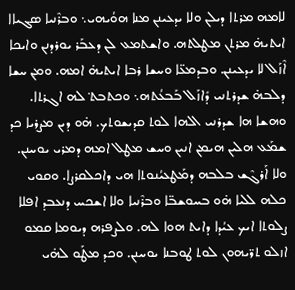ܠܐܡܗ ܡܪܬܐ ܕܝܠܢ ܘܠܐ ܝܕܥܝܢܢ ܡܢܐ ܗܘܳܝܗܝ܆ ܘܒܪܶܢܝܐ ܣܓܝܐܐ ܐܝܬܝܗ̇ ܡܪܬܢ ܡܛܠܬܗ. ܘܐܫܬܡܥ ܠܢ ܕܥܒܰܪ ܝܘܪܕܢܢ ܘܐܝܟܐ ܐܶܙܰܠ ܠܐ ܝܕܥܝܢܢ. ܘܒܕܡܥ̈ܐ ܘܚܫܐ ܪܒܐ ܐܝܬܝܗ̇ ܐܡܗ. ܘܡ݂ܢ ܚܫܐ ܕܠܒܗ̇ ܫܕܪܬܢܝ ܕܺܐܙܰܠ ܒܰܒܥܳܬܗ܆ ܘܟܬܒܬ݀ ܠܗ ܐܓܪܬܐ. ܘܗܫܐ ܗܐ ܫܕܪܢܝ ܐܠܗܐ ܠܘܬ ܩܕܝܫܘܬܟ. ܗ̇ܘ ܕܝܢ ܡܨܪܝܐ ܟܕ ܫܡܰܥ ܗܠܝܢ ܗܝܡܢ ܐܢܝܢ ܘܚܫ ܡܛܠ ܐܡܗ ܕܡܪܝ ܝܘܚܢܢ. ܘܠܐ ܐܰܪܓܶܫ ܒܠܒܗ ܕܡܰܛܥܝܳܢܘܬܐ ܗܝ ܕܐܟܠܩܪܨܐ. ܘܩܘܝ ܟܠܗ ܠܠܝܐ ܗ̇ܘ ܒܚܘܫܒ̈ܐ ܘܒܪܶܢܝܐ ܘܠܐ ܐܫܟܚ ܕܢܥܒܕ ܐܦܠܐ ܨܠܘܬܐ ܐܝܟ ܥܝܳܕܐ ܕܐܝܬ ܗܘܐ ܠܗ. ܘܠܨܦܪܗ ܕܝܘܡܐ ܩܡܘ ܐܙܠܘ ܬܪ̈ܝܗܘܢ ܠܘܬ ܛܘܒܢܐ ܝܘܚܢܢ. ܘܟܕ ܡܛܰܘ ܠܗ̇ܝ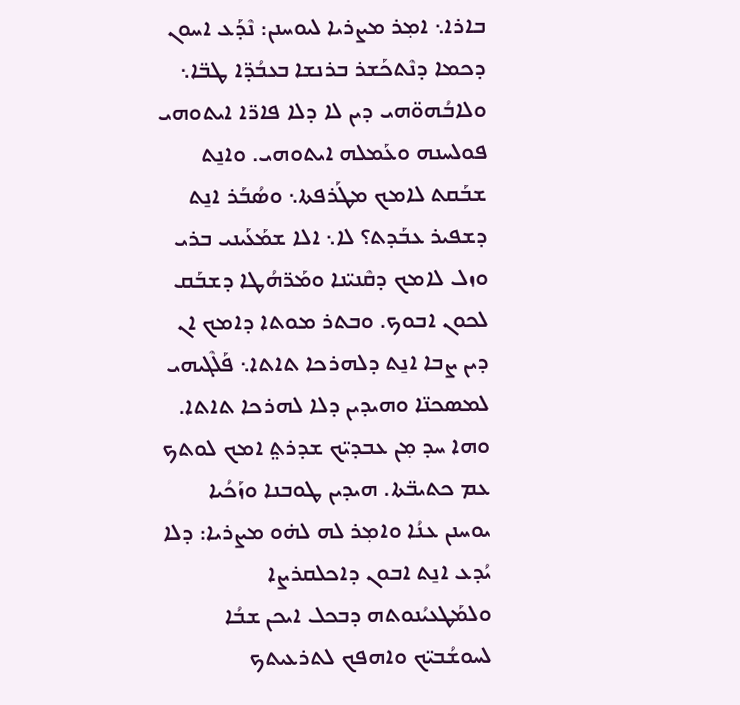ܒܐܪܐ܆ ܐܡ݂ܪ ܡܨܪܝܐ ܠܝܘܚܢܢ: ܢܶܕܰܥ ܐܚܘܢ ܕܟܡܐ ܕܢܶܬܟܰܫܪ ܒܪܢܫܐ ܒܥܒܳܕ̈ܐ ܛܒ̈ܐ܆ ܘܠܐܒܳܗܘ̈ܗܝ ܕܝܢ ܠܐ ܕܠܐ ܦܐܪ̈ܐ ܐܝܬܘܗܝ ܦܘܠܚܢܗ ܘܥܰܡܠܗ ܐܝܬܘܗܝ. ܘܐܢ̱ܬ ܫܒܰܩܬ ܠܐܡܟ ܡܛܰܪܦܬܐ܆ ܘܣܳܒܰܪ ܐܢ̱ܬ ܕܫܦܝܪ ܥܒܰܕܬ؟ ܠܐ܆ ܐܠܐ ܫܡܰܥܰܝܢܝ ܒܪܝ ܘܙܠ ܠܐܡܟ ܕܩܶܢܝ̈ܢܐ ܘܡܰܪ̈ܗܳܛܐ ܕܫܒܰܩ ܠܟܘܢ ܐܒܘܟ. ܘܒܬܪ ܡܘܬܐ ܕܐܡܟ ܐܢ ܕܝܢ ܨܒܐ ܐܢ̱ܬ ܕܠܗܪܟܐ ܬܐܬܐ܆ ܦܰܠܶܓܝܗܝ ܠܡܣܟܢ̈ܐ ܘܗܝܕܝܢ ܕܠܐ ܠܗܪܟܐ ܬܐܬܐ. ܘܗܐ ܚܕ ܡ݂ܢ ܥܒܕܝ̈ܟ ܫܕܪܬ݀ ܐܡܟ ܠܘܬܟ ܥܡ ܟܬܝܒ̈ܬܐ. ܗܝܕܝܢ ܛܘܒܢܐ ܘܙܰܟܳܝܐ ܝܘܚܢܢ ܥܢܳܐ ܘܐܡ݂ܪ ܠܗ ܠܗ̇ܘ ܡܨܪܝܐ: ܕܠܐ ܝܳܕܥ ܐܢ̱ܬ ܐܒܘܢ ܕܐܟܠܩܪܨܐ ܘܠܡܰܛܥܝܳܢܘܬܗ ܕܒܟܠ ܐܝܟܢ ܫܒܳܐ ܠܚܘܫܳܒܝ̈ܟ ܘܐܗܦܟ ܠܬܪܥܝܬܟ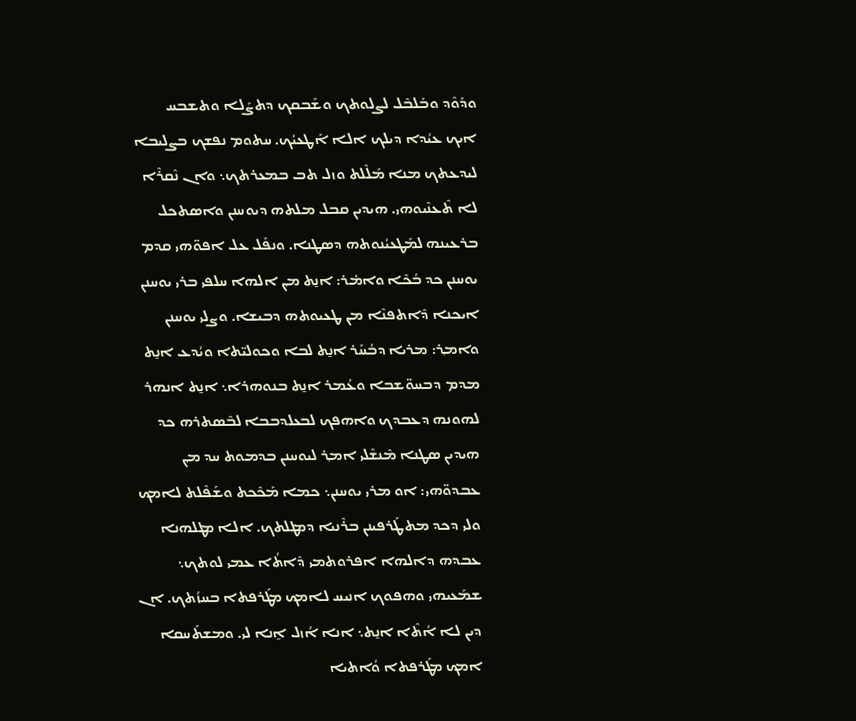ܘܕܰܘܶܕ ܘܒܰܠܒܶܠ ܠܨܠܘܬܟ ܘܫܰܒܩܟ ܕܬܨܰܠܐ ܘܬܫܒܚ ܐܝܟ ܥܝܳܕܐ ܕܝܠܟ ܐܠܐ ܐܰܛܥܝܳܟ. ܚܬܘܡ ܢܦܫܟ ܒܨܠܝܒܐ ܠܝܕܥܬܟ ܡܢܐ ܡܰܠܶܠܬ ܘܙܠ ܬܒ ܒܡܥܪܬܟ܆ ܘܐܢ ܢܶܩܪܶܐ ܠܐ ܬܶܥܢܶܝܘܗܝ. ܗܝܕܝܢ ܩܒܠ ܡܠܬܗ ܕܝܘܚܢܢ ܘܐܣܬܟܠ ܒܪܥܝܢܗ ܠܡܰܛܥܝܳܢܘܬܗ ܕܣܛܢܐ. ܘܢܦܰܠ ܥܠ ܐܦܘ̈ܗܝ ܩܕܡ ܝܘܚܢܢ ܟܕ ܒܳܟܶܐ ܘܐܡ̇ܪ: ܐܢ̱ܬ ܡ݂ܢ ܐܠܗܐ ܚܠܦܝ ܒܪܝ ܝܘܚܢܢ ܐܝܟܢܐ ܕܶܐܬܦܢܶܐ ܡ݂ܢ ܛܥܝܘܬܗ ܕܒܝܫܐ. ܘܨܠܝ ܝܘܚܢܢ ܘܐܡ݂ܪ: ܡܪܝܐ ܕܒܳܚܰܪ ܐܢ̱ܬ ܠܒܐ ܘܟܘܠܝ̈ܬܐ ܘܝܳܕܥ ܐܢ̱ܬ ܡܕܡ ܕܒܚܘ̈ܫܒܐ ܘܥܳܡܪ ܐܢ̱ܬ ܒܢܘܗܪܐ܆ ܐܢ̱ܬ ܐܢܗܪ ܠܗܘܢܗ ܕܥܒܕܟ ܘܐܗܦܟ ܠܒܥܠܕܒܒܐ ܠܒܶܣܬܪܗ ܟܕ ܗܝܕܝܢ ܣܛܢܐ ܡܶܢܫܶܠܝ ܐܡ݂ܪ ܠܝܘܚܢܢ ܒܕܡܘܬ ܚܕ ܡ݂ܢ ܥܒܕܘ̈ܗܝ: ܐܘ ܡܪܝ ܝܘܚܢܢ܆ ܟܡܐ ܡܰܟܶܟܬ ܘܫܰܦܶܠܬ ܠܐܡܟ ܘܠܝ ܕܟܕ ܡܬܛܰܪܦܝܢܢ ܒܪܶܢܝܐ ܕܡܛܠܬܟ. ܐܠܐ ܡܛܠܗܢܐ ܥܒܕܗ ܕܐܠܗܐ ܐܦܪܘܬܡܝ ܕܶܐܬܳܐ ܥܡܝ ܠܘܬܟ܆ ܫܡܰܥܝܗܝ ܘܗܦܘܟ ܐܢܝܚ ܠܐܡܟ ܡܛܰܪܦܬܐ ܒܚܙܳܬܟ. ܐܢ ܕܝܢ ܠܐ ܐܳܬܶܐ ܐܢ̱ܬ܆ ܐܢܐ ܐܳܙܠ ܐ̱ܢܐ ܠܝ. ܘܡܫܬܰܚܩܐ ܐܡܟ ܡܛܰܪܦܬܐ ܘܳܐܬܝܐ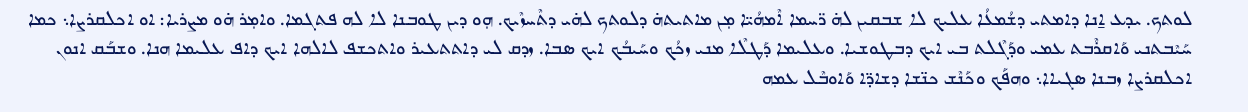ܠܘܬܟ. ܝܕܥ ܐ̱ܢܐ ܕܐܡܬܝ ܕܫܳܡܥܳܐ ܥܠܝܟ ܠܐ ܫܒܩܝܢ ܠܗ̇ ܪ̈ܚܡܐ ܐܶܡܗܳܝ̈ܐ ܡ݂ܢ ܡܐܬܝܬܗ̇ ܕܠܘܬܟ ܠܗ̇ܝ ܕܬܶܚܙܶܝܟ. ܗ݂ܘ ܕܝܢ ܛܘܒܢܐ ܠܐ ܠܗ ܦܬܓܡܐ. ܘܐܡ݂ܪ ܗ̇ܘ ܡܨܪܝܐ: ܐܘ ܐܟܠܩܪܨܐ܆ ܟܡܐ ܚܰܝܶܒܬܢܝ ܘܰܐܩܪܶܒܬ ܥܡܝ ܘܕܰܓܶܠܬ ܒܝ ܐܝܟ ܕܒܛܘܫܝܐ. ܘܥܠܝܡܐ ܕܰܛܠܶܐ ܡܢܝ ܙܟܳܟ ܘܚܰܝܒܳܟ ܐܝܟ ܣܒܐ. ܙܕܩ ܠܝ ܕܐܬܬܥܝܪ ܘܐܬܟܫܦ ܠܐܠܗܐ ܐܝܟ ܕܐܦ ܥܠܝܡܐ ܗܢܐ. ܘܫܒܰܩ ܐܢܘܢ ܐܟܠܩܪܨܐ ܙܒܢܐ ܣܓܝܐܐ܆ ܘܗܦܰܟ ܘܟܰܢܶܫ ܟܢ̈ܫܐ ܕܫܐܕ̈ܐ ܘܰܐܘܒܶܠ ܥܡܗ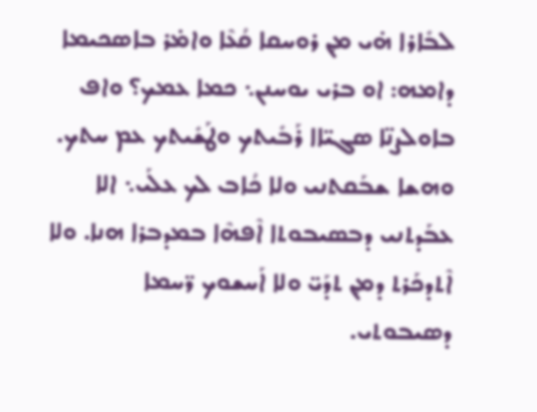ܠܒܺܐܪܐ ܗ̇ܝ ܡ݂ܢ ܪܘܚܩܐ ܩܳܥܶܐ ܘܐܡ̇ܪ ܒܐܣܟܝܡܐ ܕܐܡܗ: ܐܘ ܒܪܝ ܝܘܚܢܢ܆ ܟܡܐ ܥܡܟ؟ ܘܐܦ ܒܐܘܠܨܢ̈ܐ ܣܓܝ̈ܐܐ ܪܰܒܺܝܬܟ ܘܛܰܫܺܝܬܟ ܥܡ ܚܬܟ. ܘܗܫܐ ܫܒܰܩܬܢܝ ܘܠܐ ܟܳܐܒ ܠܟ ܥܠܰܝ܆ ܐܠܐ ܥܒܰܕܬܢܝ ܕܒܣܝܒܘܬܐ ܐܶܦܗܶܐ ܒܡܕܒܪܐ ܗܢܐ. ܘܠܐ ܐܶܬܕܟܰܪܬ ܕܡ݂ܢ ܬܕܰܝ̈ ܘܠܐ ܐܰܚܫܘܟ ܪ̈ܚܡܐ ܕܣܝܒܘܬܝ.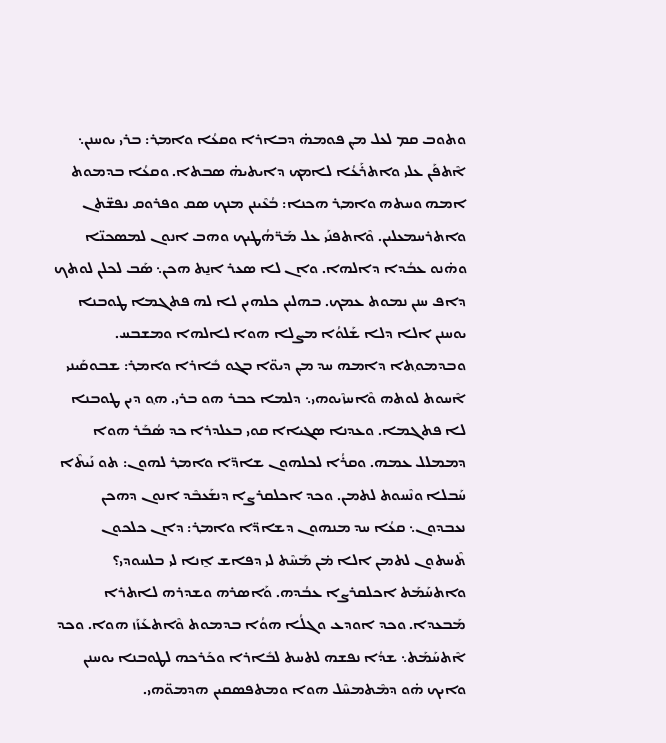ܘܬܘܒ ܩܡ ܠܥܠ ܡ݂ܢ ܦܘܡܗ̇ ܕܒܐܪܐ ܘܩܥܳܐ ܘܐܡ݂ܪ: ܒܪܝ ܝܘܚܢܢ܆ ܐܶܬܦܰܢ ܥܠܝ ܘܐܬܪܰܥܳܐ ܠܐܡܟ ܕܐܝܬܝܗ̇ ܣܒܬܐ. ܘܩܥܳܐ ܒܕܡܘܬ ܐܡܗ ܘܚܬܗ ܘܐܡ݂ܪ ܗܟܢܐ: ܒܳܥܶܝܢܢ ܡܢܟ ܣܩ ܘܦܪܘܩ ܢܦܫ̈ܬܢ ܘܐܬܪܚܡܥܠܝܢ. ܘܶܐܬܦܢܰܝ ܥܠ ܡܰܪ̈ܗܳܛܝܟ ܘܗܒ ܐܢܘܢ ܠܡܣܟܢ̈ܐ ܘܗ̇ܢܘ ܥܒܳܕܐ ܕܐܠܗܐ. ܘܐܢ ܠܐ ܣܥܪ ܐܢ̱ܬ ܗܟܢ܆ ܣܰܒ ܠܟܠܢ ܠܘܬܟ ܕܐܦ ܚܢܢ ܢܡܘܬ ܥܡܟ. ܒܗܠܝܢ ܟܠܗܝܢ ܠܐ ܠܗ ܦܬܓܡܐ ܛܘܒܢܐ ܝܘܚܢܢ ܐܠܐ ܕܠܐ ܫܰܠܘܳܐ ܡܨܠܐ ܗܘܐ ܠܐܠܗܐ ܘܡܫܒܚ. ܘܒܕܡܘ݂ܬܐ ܕܐܡܗ ܚܕ ܡ݂ܢ ܕܝܘ̈ܐ ܒܓܘ ܒܺܐܪܐ ܘܐܡ݂ܪ: ܫܒܘܩܰܝܢܝ ܐܶܚܘܬ ܠܘܬܗ ܘܶܐܚܙܶܝܘܗܝ܆ ܕܠܡܐ ܟܒܪ ܗܘ ܒܪܝ. ܗ݂ܘ ܕܝܢ ܛܘܒܢܐ ܠܐ ܦܬܓܡܐ. ܘܥܕܢܐ ܣܓܝܐܐ ܩܘܝ ܒܥܠܕܪܐ ܟܕ ܣܳܒܰܪ ܗܘܐ ܕܡܡܠܠ ܥܡܗ. ܘܩܪܳܐ ܠܟܠܗܘܢ ܫܐܕ̈ܐ ܘܐܡ݂ܪ ܠܗܘܢ: ܬܘ ܢܰܝܬܶܐ ܚܰܒܠܐ ܘܢܶܚܘܬ ܠܬܡܢ. ܘܟܕ ܐܟܠܩܪܨܐ ܕܢܫܰܥܒܶܕ ܐܢܘܢ ܕܗܟܢ ܢܥܒܕܘܢ܆ ܩܥܳܐ ܚܕ ܡܢܗܘܢ ܕܫܐܕ̈ܐ ܘܐܡ݂ܪ: ܕܐܢ ܟܠܟܘܢ ܬܶܚܬܘܢ ܠܬܡܢ ܐܠܐ ܡ̇ܢ ܡܰܚܶܬ ܠܝ ܕܦܐܫ ܐ̱ܢܐ ܠܝ ܒܠܚܘܕܝ؟ ܘܐܬܚܰܡܰܬ ܐܟܠܩܪܨܐ ܥܒܳܕܗ. ܘܰܐܣܪܗ ܘܫܕܪܗ ܠܐܬܪܐ ܡܰܒܥܕܐ. ܘܟܕ ܐܘܕܥ ܘܓܠܳܐ ܗܘܳܐ ܒܕܡܘܬ ܘܶܐܬܥܰܙܰܙ ܗܘܐ. ܘܟܕ ܐܶܬܚܰܡܰܬ܆ ܫܕܳܐ ܢܦܫܗ ܠܬܚܬ ܠܒܺܐܪܐ ܘܟܰܪܟܗ ܠܛܘܒܢܐ ܝܘܚܢܢ ܘܐܝܟ ܗ̇ܘ ܕܡܶܬܡܚܶܠ ܗܘܐ ܘܡܬܦܣܩܝܢ ܗܕܡܘ̈ܗܝ.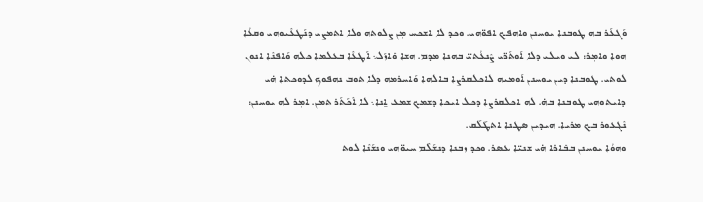ܘܰܓܥܰܪ ܒܗ ܛܘܒܢܐ ܝܘܚܢܢ ܘܐܗܦܟ ܐܦܘ̈ܗܝ. ܘܟܕ ܠܐ ܐܫܟܚ ܡ݂ܢ ܨܠܘܬܗ ܘܠܐ ܐܬܡܨܝ ܕܢܰܛܥܶܝܘܗܝ ܘܩܥܳܐ ܗܘܐ ܘܐܡ݂ܪ: ܠܝ ܘܝܠܝ ܕܠܐ ܐܰܘܬܰܪ̈ܝ ܨܶܢܥܳܬܝ̈ ܒܗܢܐ ܡܕܡ. ܗܫܐ ܘܺܐܙܰܠ܆ ܐܰܛܥܶܐ ܒܥܠܡܐ ܟܠܗ ܘܰܐܦܢܶܐ ܐܢܘܢ ܠܘܬܝ. ܛܘܒܢܐ ܕܝܢ ܝܘܚܢܢ ܐܰܘܡܝܗ ܠܐܟܠܩܪܨܐ ܒܐܠܗܐ ܘܰܐܚܪܡܗ ܕܠܐ ܬܘܒ ܢܗܦܘܟ ܠܕܘܟܬܐ ܗ̇ܝ ܕܐܝܬܘܗܝ ܛܘܒܢܐ ܒܗ̇. ܠܗ ܐܟܠܩܪܨܐ ܕܟܠ ܐܝܟܐ ܕܫܡܟ ܫܡܥ ܐ̱ܢܐ܆ ܠܐ ܐܶܟܰܬܰܪ ܬܡܢ. ܐܡ݂ܪ ܠܗ ܝܘܚܢܢ: ܢܶܓܥܘܪ ܒܟ ܡܪܝܐ. ܗܝܕܝܢ ܣܛܢܐ ܐܬܛܰܠܰܩ.
ܘܗܘܳܐ ܝܘܚܢܢ ܒܒܺܐܪܐ ܗ̇ܝ ܫܢܝ̈ܐ ܥܣܪ. ܘܟܕ ܙܒܢܐ ܕܢܫܰܠܶܡ ܚܝܘ̈ܗܝ ܘܢܫܰܢܶܐ ܠܘܬ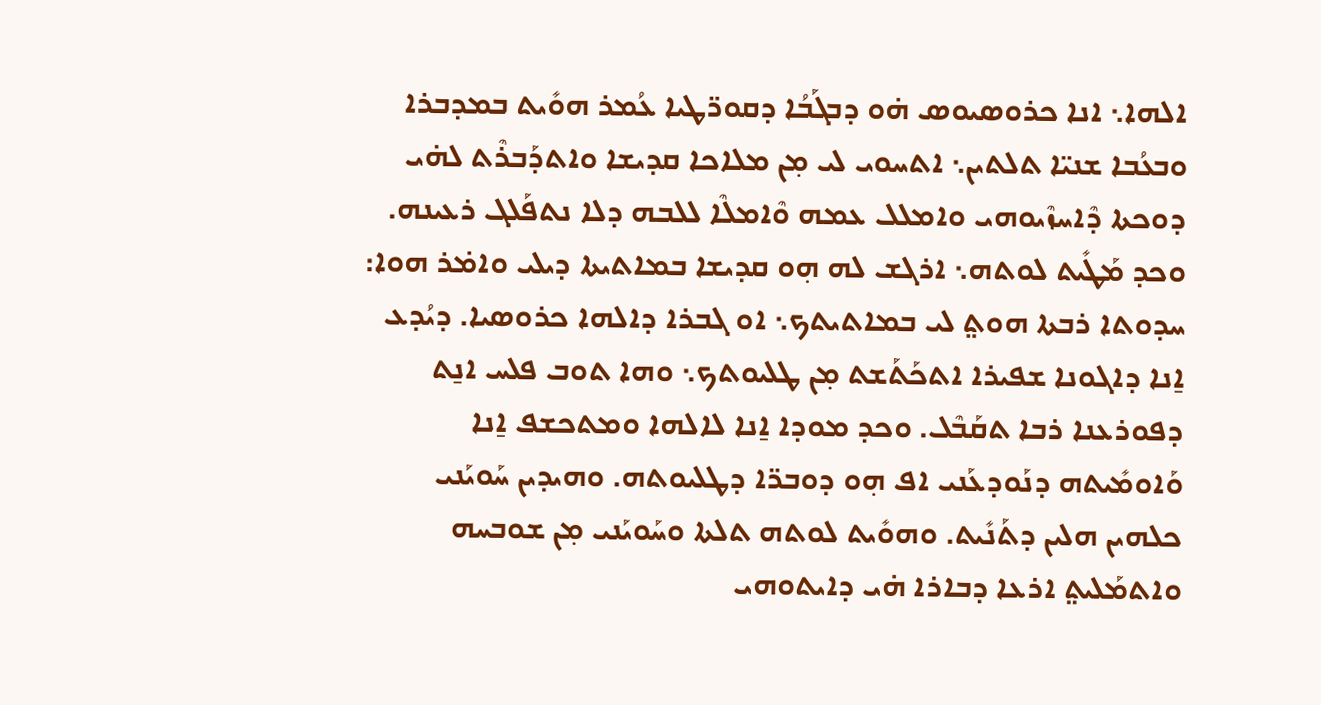ܐܠܗܐ܆ ܐܢܐ ܟܪܘܣܝܘܣ ܗ̇ܘ ܕܒܓܰܒܳܐ ܕܩܘܪ̈ܛܝܐ ܥܳܡܪ ܗܘܺܝܬ ܒܡܕܒܪܐ ܘܒܥܳܒܐ ܫܢܝ̈ܐ ܬܠܬܝܢ܆ ܐܬܚܘܝ ܠܝ ܡ݂ܢ ܡܠܐܟܐ ܩܕܝܫܐ ܘܐܬܕܰܒܪܶܬ ܠܗ̇ܝ ܕܘܟܬܐ ܕܶܐܚܙܶܝܘܗܝ ܘܐܡܠܠ ܥܡܗ ܘܶܐܡܠܶܐ ܠܠܒܗ ܕܠܐ ܢܬܦܰܠܓ ܪܥܝܢܗ. ܘܟܕ ܡܰܛܺܝܬ ܠܘܬܗ܆ ܐܪܓܫ ܠܗ ܗ݂ܘ ܩܕܝܫܐ ܒܡܐܬܝܬܐ ܕܝܠܝ ܘܐܡ̇ܪ ܗܘܐ: ܚܕܘܬܐ ܪܒܬܐ ܗܘܬ݀ ܠܝ ܒܡܐܬܝܬܟ܆ ܐܘ ܓܒܪܐ ܕܐܠܗܐ ܟܪܘܣܝܐ. ܕܝܳܕܥ ܐ̱ܢܐ ܕܐܓܘܢܐ ܫܦܝܪܐ ܐܬܟܰܬܰܫܬ ܡ݂ܢ ܛܠܝܘܬܟ܆ ܘܗܐ ܬܘܒ ܦܠܚ ܐܢ̱ܬ ܕܦܘܪܥܢܐ ܪܒܐ ܬܩܰܒܶܠ. ܘܟܕ ܡܘܕܐ ܐ̱ܢܐ ܠܐܠܗܐ ܘܡܬܟܫܦ ܐ̱ܢܐ ܘܰܐܘܡܺܝܬܗ ܕܢܰܘܕܥܰܢܝ ܐܦ ܗ݂ܘ ܕܘܒܪ̈ܐ ܕܛܠܝܘܬܗ. ܘܗܝܕܝܢ ܚܰܘܝܰܢܝ ܟܠܗܝܢ ܗܠܝܢ ܕܬܰܢܺܝܬ. ܘܗܘܺܝܬ ܠܘܬܗ ܬܠܬܐ ܘܚܰܘܝܰܢܝ ܡ݂ܢ ܫܘܒܚܗ ܘܐܬܡܰܠܝܬ݀ ܐܪܥܐ ܕܒܐܪܐ ܗ̇ܝ ܕܐܝܬܘܗܝ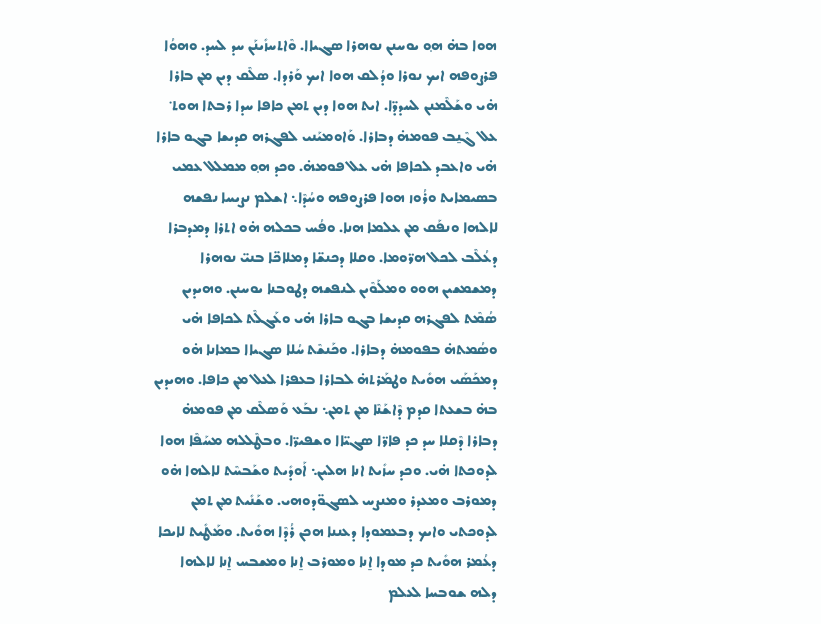ܗܘܐ ܒܗ̇ ܗ݂ܘ ܝܘܚܢܢ ܢܘܗܪܐ ܣܓܝܐܐ. ܘܶܐܬܚܙܺܝܢܰܢ ܚܕ ܠܚܕ. ܘܗܘܳܐ ܦܪܨܘܦܗ ܐܝܟ ܢܘܪܐ ܘܕܳܠܩ ܗܘܐ ܐܝܟ ܘܰܪܕܐ. ܣܠܶܩ ܕܝܢ ܡ݂ܢ ܒܐܪܐ ܗ̇ܝ ܘܫܰܠܶܡܢܢ ܠܚܕܕ̈ܐ. ܐܝܬ ܗܘܐ ܕܝܢ ܬܡܢ ܟܐܦܐ ܚܕܐ ܪܒܬܐ ܗܘܬ݀ ܥܠ ܓܶܢ̱ܒ ܦܘܡܗ̇ ܕܒܐܪܐ. ܘܰܐܘܡܝܰܢܝ ܠܦܓܪܗ ܩܕܝܫܐ ܒܓܘ ܒܐܪܐ ܗ̇ܝ ܘܐܥܒܕ ܠܟܐܦܐ ܗ̇ܝ ܥܠ ܦܘܡܗ̇. ܘܟܕ ܗ݂ܘ ܡܡܠܠ ܥܡܝ ܒܣܝܡܐܝܬ ܘܪܳܘܙ ܗܘܐ ܦܪܨܘܦܗ ܘܚܳܕܶܐ܆ ܐܫܠܡ ܢܨܝܚܐ ܢܦܫܗ ܠܐܠܗܐ ܘܢܦܰܩ ܡ݂ܢ ܥܠܡܐ ܗܢܐ. ܘܦܳܚ ܒܟܠܗ ܗ̇ܘ ܐܬܪܐ ܕܡܕܒܪܐ ܕܥܳܠܶܒ ܠܟܠ ܗܪ̈ܘܡܐ. ܘܩܠܐ ܕܟܢܫ̈ܐ ܕܡܠܐܟ̈ܐ ܒܢܝ̈ ܢܘܗܪܐ ܕܡܫܡܫܝܢ ܗܘܘ ܘܡܠܰܘܶܝܢ ܠܢܦܫܗ ܕܛܘܒܢܐ ܝܘܚܢܢ. ܘܗܝܕܝܢ ܣܳܡܶܬ ܠܦܓܪܗ ܩܕܝܫܐ ܒܓܘ ܒܐܪܐ ܗ̇ܝ ܘܥܰܓܠܶܬ ܠܟܐܦܐ ܗ̇ܝ ܘܣܳܡܬܗ̇ ܒܦܘܡܗ̇ ܕܒܐܪܐ. ܘܟܰܢܫܶܬ ܚܳܠܐ ܣܓܝܐܐ ܒܡܐܢܐ ܗ̇ܘ ܕܡܟܰܣܰܝ ܗܘܺܝܬ ܘܛܡܰܪܬܗ̇ ܠܒܐܪܐ ܒܥܦܪܐ ܠܥܠ ܡ݂ܢ ܟܐܦܐ. ܘܗܝܕܝܢ ܒܗ̇ ܒܫܥܬܐ ܩܕܡ ܕܶܐܫܰܢܶܐ ܡ݂ܢ ܬܡܢ܆ ܢܒܰܥ ܘܰܣܠܶܩ ܡ݂ܢ ܦܘܡܗ̇ ܕܒܐܪܐ ܕܶܩܠܐ ܚܕ ܟܕ ܦܐܪ̈ܐ ܣܓܝ̈ܐܐ ܘܫܦܝܪ̈ܐ. ܘܒܛܶܠܠܗ ܡܚܰܦܶܐ ܗܘܐ ܠܕܘܟܬܐ ܗ̇ܝ. ܘܟܕ ܚܙܺܝܬ ܐܢܐ ܗܠܝܢ܆ ܐܰܘܕܺܝܬ ܘܫܰܒܚܶܬ ܠܐܠܗܐ ܗ̇ܘ ܕܡܘܪܒ ܘܡܥܕܪ ܘܡܢܨܚ ܠܣܓܘ̈ܕܘܗܝ. ܘܫܰܢܺܝܬ ܡ݂ܢ ܬܡܢ ܠܕܘܟܬܝ ܘܐܝܟ ܕܒܥܡܘܕܐ ܕܥܢܢܐ ܗܟܢ ܪܳܕܶܐ ܗܘܺܝܬ. ܘܡܰܛܺܝܬ ܠܐܝܟܐ ܕܥܳܡܪ ܗܘܺܝܬ ܟܕ ܡܘܕܐ ܐ̱ܢܐ ܘܡܘܪܒ ܐ̱ܢܐ ܘܡܫܒܚ ܐ̱ܢܐ ܠܐܠܗܐ ܕܠܗ ܫܘܒܚܐ ܠܥܠܡ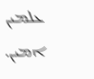ܥܠܡܝܢ ܐܡܝܢ.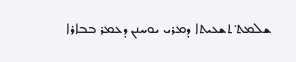ܫܠܡܬ݀ ܬܫܥܝܬܐ ܕܡܪܝ ܝܘܚܢܢ ܕܥܡܪ ܒܒܐܪܐ